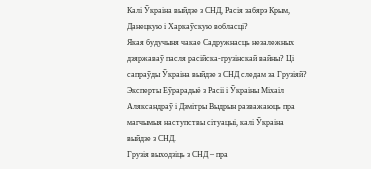Калі Ўкраіна выйдзе з СНД, Расія забярэ Крым, Данецкую і Харкаўскую вобласці?
Якая будучыня чакае Садружнасць незалежных дзяржаваў пасля расійска-грузінскай вайны? Ці сапраўды Ўкраіна выйдзе з СНД следам за Грузіяй? Эксперты Еўрарадыё з Расіі і Ўкраіны Міхаіл Аляксандраў і Дзмітры Выдрын разважаюць пра магчымыя наступствы сітуацыі, калі Ўкраіна выйдзе з СНД.
Грузія выходзіць з СНД – пра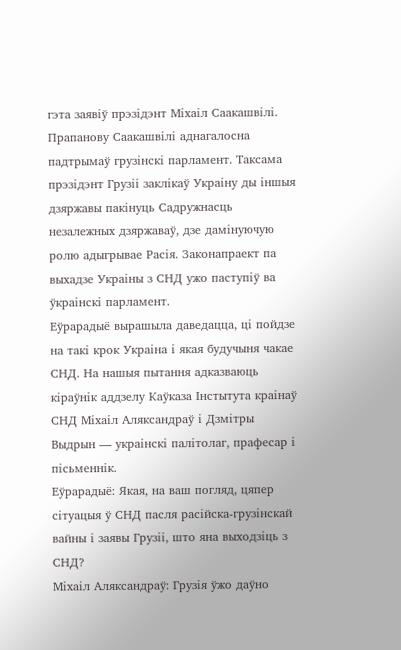гэта заявіў прэзідэнт Міхаіл Саакашвілі. Прапанову Саакашвілі аднагалосна падтрымаў грузінскі парламент. Таксама прэзідэнт Грузіі заклікаў Украіну ды іншыя дзяржавы пакінуць Садружнасць незалежных дзяржаваў, дзе дамінуючую ролю адыгрывае Расія. Законапраект па выхадзе Украіны з СНД ужо паступіў ва ўкраінскі парламент.
Еўрарадыё вырашыла даведацца, ці пойдзе на такі крок Украіна і якая будучыня чакае СНД. На нашыя пытання адказваюць кіраўнік аддзелу Каўказа Інстытута краінаў СНД Міхаіл Аляксандраў і Дзмітры Выдрын — украінскі палітолаг, прафесар і пісьменнік.
Еўрарадыё: Якая, на ваш погляд, цяпер сітуацыя ў СНД пасля расійска-грузінскай вайны і заявы Грузіі, што яна выходзіць з СНД?
Міхаіл Аляксандраў: Грузія ўжо даўно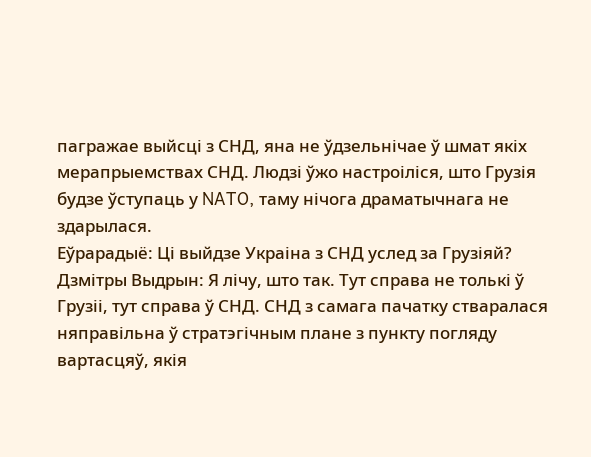пагражае выйсці з СНД, яна не ўдзельнічае ў шмат якіх мерапрыемствах СНД. Людзі ўжо настроіліся, што Грузія будзе ўступаць у NATO, таму нічога драматычнага не здарылася.
Еўрарадыё: Ці выйдзе Украіна з СНД услед за Грузіяй?
Дзмітры Выдрын: Я лічу, што так. Тут справа не толькі ў Грузіі, тут справа ў СНД. СНД з самага пачатку стваралася няправільна ў стратэгічным плане з пункту погляду вартасцяў, якія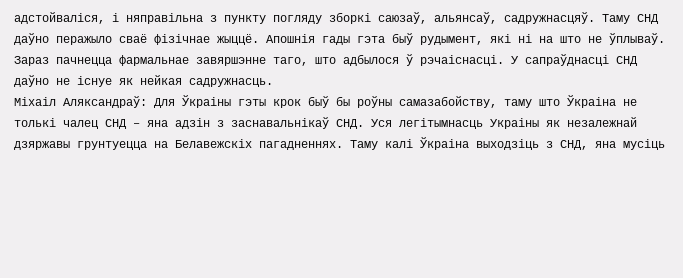адстойваліся, і няправільна з пункту погляду зборкі саюзаў, альянсаў, садружнасцяў. Таму СНД даўно перажыло сваё фізічнае жыццё. Апошнія гады гэта быў рудымент, які ні на што не ўплываў. Зараз пачнецца фармальнае завяршэнне таго, што адбылося ў рэчаіснасці. У сапраўднасці СНД даўно не існуе як нейкая садружнасць.
Міхаіл Аляксандраў: Для Ўкраіны гэты крок быў бы роўны самазабойству, таму што Ўкраіна не толькі чалец СНД – яна адзін з заснавальнікаў СНД. Уся легітымнасць Украіны як незалежнай дзяржавы грунтуецца на Белавежскіх пагадненнях. Таму калі Ўкраіна выходзіць з СНД, яна мусіць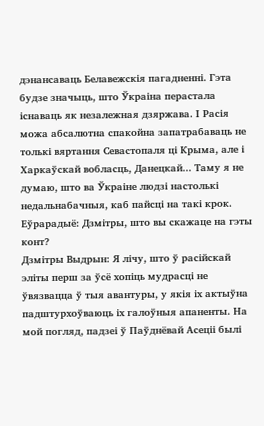дэнансаваць Белавежскія пагадненні. Гэта будзе значыць, што Ўкраіна перастала існаваць як незалежная дзяржава. І Расія можа абсалютна спакойна запатрабаваць не толькі вяртання Севастопаля ці Крыма, але і Харкаўскай вобласць, Данецкай... Таму я не думаю, што ва Ўкраіне людзі настолькі недальнабачныя, каб пайсці на такі крок.
Еўрарадыё: Дзмітры, што вы скажаце на гэты конт?
Дзмітры Выдрын: Я лічу, што ў расійскай эліты перш за ўсё хопіць мудрасці не ўвязвацца ў тыя авантуры, у якія іх актыўна падштурхоўваюць іх галоўныя апаненты. На мой погляд, падзеі ў Паўднёвай Асеціі былі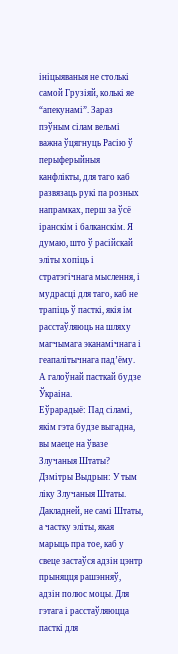ініцыяваныя не столькі самой Грузіяй, колькі яе “апекунамі”. Зараз пэўным сілам вельмі важна ўцягнуць Расію ў перыферыйныя канфлікты, для таго каб развязаць рукі па розных напрамках, перш за ўсё іранскім і балканскім. Я думаю, што ў расійскай эліты хопіць і стратэгічнага мыслення, і мудрасці для таго, каб не трапіць ў пасткі, якія ім расстаўляюць на шляху магчымага эканамічнага і геапалітычнага пад’ёму. А галоўнай пасткай будзе Ўкраіна.
Еўрарадыё: Пад сіламі, якім гэта будзе выгадна, вы маеце на ўвазе Злучаныя Штаты?
Дзмітры Выдрын: У тым ліку Злучаныя Штаты. Дакладней, не самі Штаты, а частку эліты, якая марыць пра тое, каб у свеце застаўся адзін цэнтр прыняцця рашэнняў, адзін полюс моцы. Для гэтага і расстаўляюцца пасткі для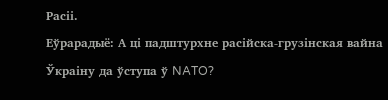Расіі.
Еўрарадыё: А ці падштурхне расійска-грузінская вайна Ўкраіну да ўступа ў NATO?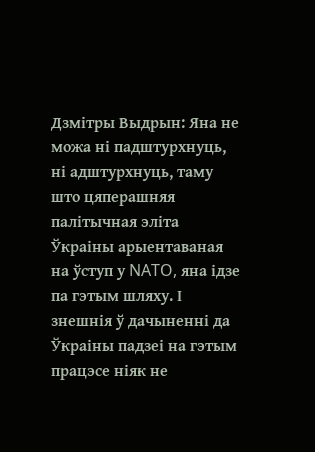Дзмітры Выдрын: Яна не можа ні падштурхнуць, ні адштурхнуць, таму што цяперашняя палітычная эліта Ўкраіны арыентаваная на ўступ у NATO, яна ідзе па гэтым шляху. І знешнія ў дачыненні да Ўкраіны падзеі на гэтым працэсе ніяк не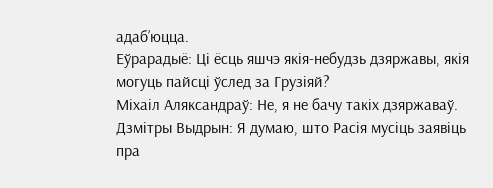адаб’юцца.
Еўрарадыё: Ці ёсць яшчэ якія-небудзь дзяржавы, якія могуць пайсці ўслед за Грузіяй?
Міхаіл Аляксандраў: Не, я не бачу такіх дзяржаваў.
Дзмітры Выдрын: Я думаю, што Расія мусіць заявіць пра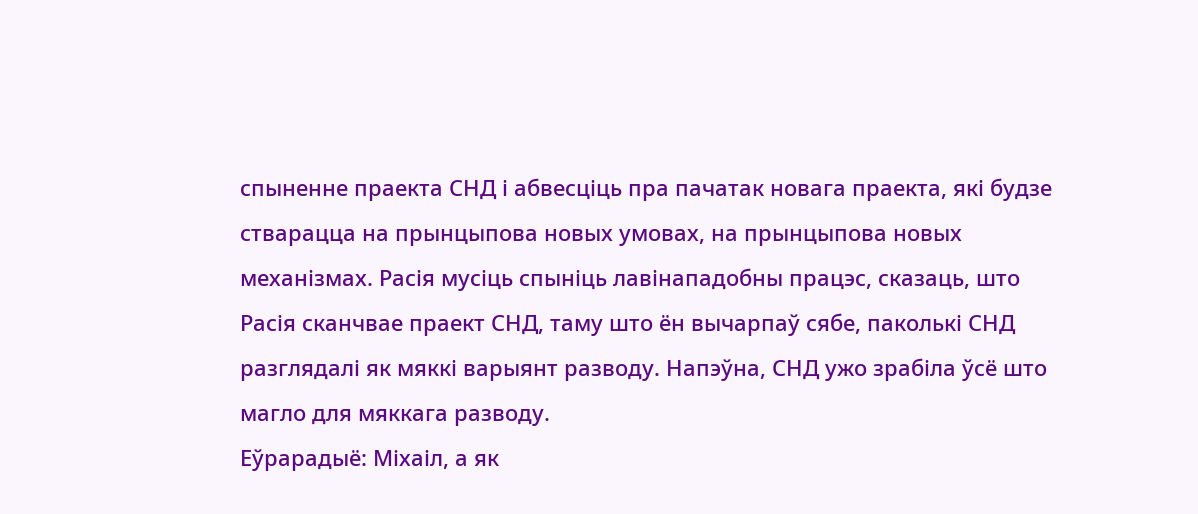спыненне праекта СНД і абвесціць пра пачатак новага праекта, які будзе стварацца на прынцыпова новых умовах, на прынцыпова новых механізмах. Расія мусіць спыніць лавінападобны працэс, сказаць, што Расія сканчвае праект СНД, таму што ён вычарпаў сябе, паколькі СНД разглядалі як мяккі варыянт разводу. Напэўна, СНД ужо зрабіла ўсё што магло для мяккага разводу.
Еўрарадыё: Міхаіл, а як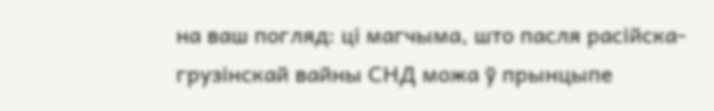на ваш погляд: ці магчыма, што пасля расійска-грузінскай вайны СНД можа ў прынцыпе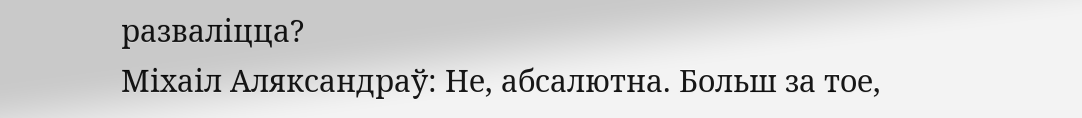разваліцца?
Міхаіл Аляксандраў: Не, абсалютна. Больш за тое,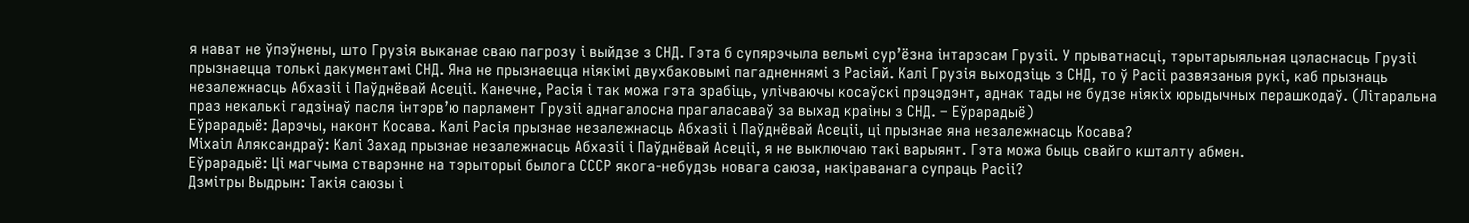я нават не ўпэўнены, што Грузія выканае сваю пагрозу і выйдзе з СНД. Гэта б супярэчыла вельмі сур’ёзна інтарэсам Грузіі. У прыватнасці, тэрытарыяльная цэласнасць Грузіі прызнаецца толькі дакументамі СНД. Яна не прызнаецца ніякімі двухбаковымі пагадненнямі з Расіяй. Калі Грузія выходзіць з СНД, то ў Расіі развязаныя рукі, каб прызнаць незалежнасць Абхазіі і Паўднёвай Асеціі. Канечне, Расія і так можа гэта зрабіць, улічваючы косаўскі прэцэдэнт, аднак тады не будзе ніякіх юрыдычных перашкодаў. (Літаральна праз некалькі гадзінаў пасля інтэрв’ю парламент Грузіі аднагалосна прагаласаваў за выхад краіны з СНД. – Еўрарадыё)
Еўрарадыё: Дарэчы, наконт Косава. Калі Расія прызнае незалежнасць Абхазіі і Паўднёвай Асеціі, ці прызнае яна незалежнасць Косава?
Міхаіл Аляксандраў: Калі Захад прызнае незалежнасць Абхазіі і Паўднёвай Асеціі, я не выключаю такі варыянт. Гэта можа быць свайго кшталту абмен.
Еўрарадыё: Ці магчыма стварэнне на тэрыторыі былога СССР якога-небудзь новага саюза, накіраванага супраць Расіі?
Дзмітры Выдрын: Такія саюзы і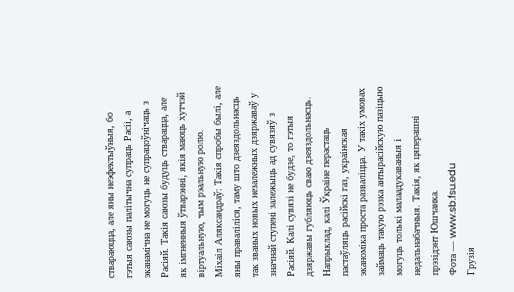ствараюцца, але яны неэфектыўныя, бо гэтыя саюзы палітычна супраць Расіі, а эканамічна не могуць не супрацоўнічаць з Расіяй. Такія саюзы будуць стварацца, але як імгненныя ўтварэнні, якія маюць хутчэй віртуальную, чым рэальную ролю.
Міхаіл Аляксандраў: Такія спробы былі, але яны праваліліся, таму што дзеяздольнасць так званых новых незалежных дзяржаваў у значнай ступені залежыць ад сувязяў з Расіяй. Калі сувязі не будзе, то гэтыя дзяржавы губляюць сваю дзеяздольнасць. Напрыклад, калі Ўкраіне перастаць пастаўляць расійскі газ, украінская эканоміка проста разваліцца. У такіх умовах займаць такую рэзка антырасійскую пазіцыю могуць толькі малаадукаваныя і недальнабачныя. Такія, як цяперашні прэзідэнт Юшчанка.
Фота — www.sb.fsu.edu
Грузія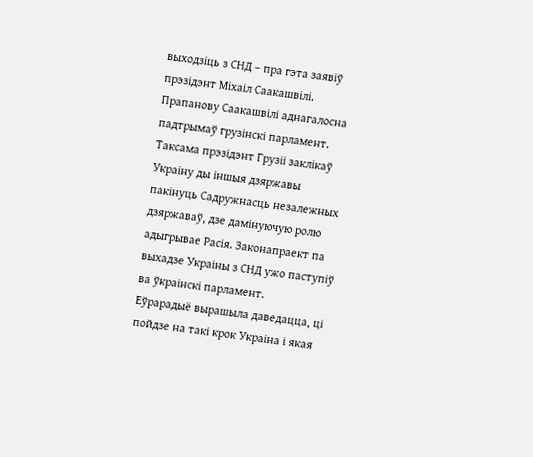выходзіць з СНД – пра гэта заявіў прэзідэнт Міхаіл Саакашвілі. Прапанову Саакашвілі аднагалосна падтрымаў грузінскі парламент. Таксама прэзідэнт Грузіі заклікаў Украіну ды іншыя дзяржавы пакінуць Садружнасць незалежных дзяржаваў, дзе дамінуючую ролю адыгрывае Расія. Законапраект па выхадзе Украіны з СНД ужо паступіў ва ўкраінскі парламент.
Еўрарадыё вырашыла даведацца, ці пойдзе на такі крок Украіна і якая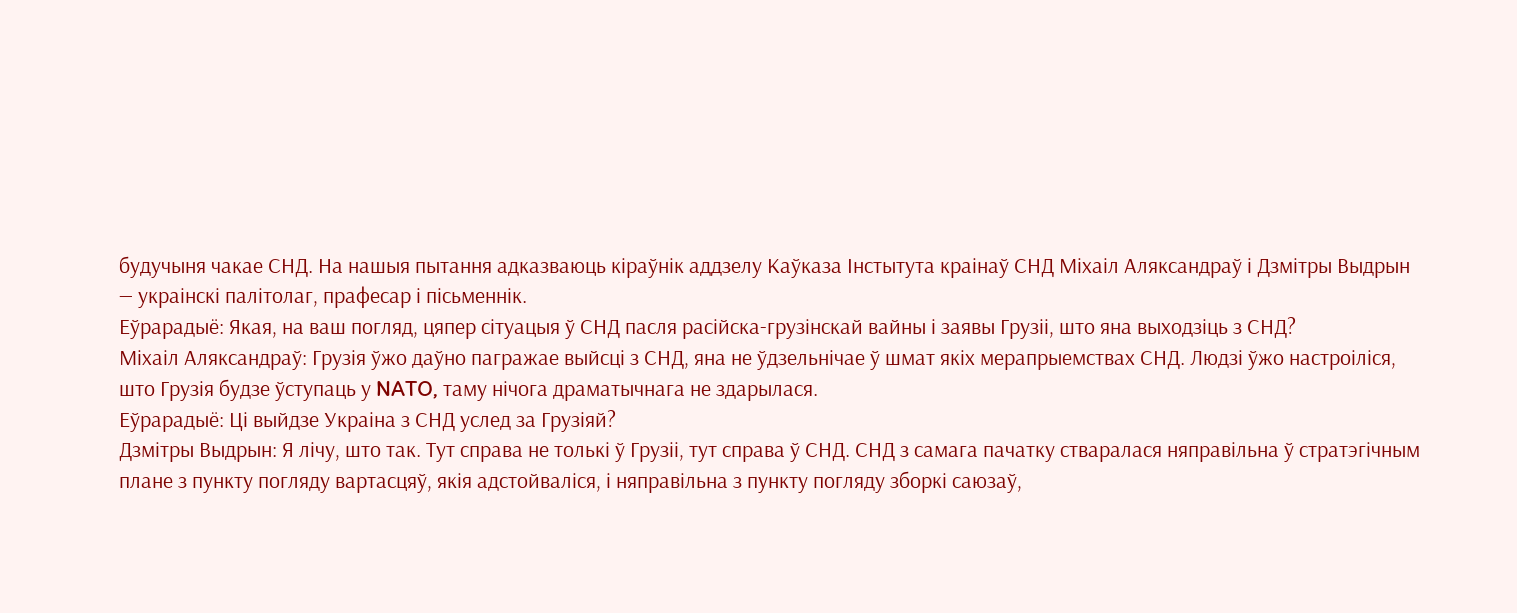будучыня чакае СНД. На нашыя пытання адказваюць кіраўнік аддзелу Каўказа Інстытута краінаў СНД Міхаіл Аляксандраў і Дзмітры Выдрын — украінскі палітолаг, прафесар і пісьменнік.
Еўрарадыё: Якая, на ваш погляд, цяпер сітуацыя ў СНД пасля расійска-грузінскай вайны і заявы Грузіі, што яна выходзіць з СНД?
Міхаіл Аляксандраў: Грузія ўжо даўно пагражае выйсці з СНД, яна не ўдзельнічае ў шмат якіх мерапрыемствах СНД. Людзі ўжо настроіліся, што Грузія будзе ўступаць у NATO, таму нічога драматычнага не здарылася.
Еўрарадыё: Ці выйдзе Украіна з СНД услед за Грузіяй?
Дзмітры Выдрын: Я лічу, што так. Тут справа не толькі ў Грузіі, тут справа ў СНД. СНД з самага пачатку стваралася няправільна ў стратэгічным плане з пункту погляду вартасцяў, якія адстойваліся, і няправільна з пункту погляду зборкі саюзаў,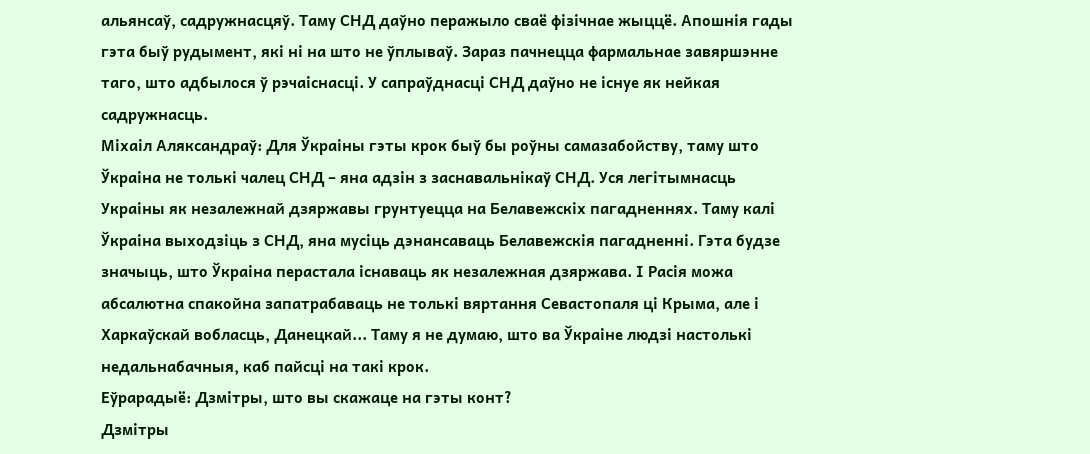альянсаў, садружнасцяў. Таму СНД даўно перажыло сваё фізічнае жыццё. Апошнія гады гэта быў рудымент, які ні на што не ўплываў. Зараз пачнецца фармальнае завяршэнне таго, што адбылося ў рэчаіснасці. У сапраўднасці СНД даўно не існуе як нейкая садружнасць.
Міхаіл Аляксандраў: Для Ўкраіны гэты крок быў бы роўны самазабойству, таму што Ўкраіна не толькі чалец СНД – яна адзін з заснавальнікаў СНД. Уся легітымнасць Украіны як незалежнай дзяржавы грунтуецца на Белавежскіх пагадненнях. Таму калі Ўкраіна выходзіць з СНД, яна мусіць дэнансаваць Белавежскія пагадненні. Гэта будзе значыць, што Ўкраіна перастала існаваць як незалежная дзяржава. І Расія можа абсалютна спакойна запатрабаваць не толькі вяртання Севастопаля ці Крыма, але і Харкаўскай вобласць, Данецкай... Таму я не думаю, што ва Ўкраіне людзі настолькі недальнабачныя, каб пайсці на такі крок.
Еўрарадыё: Дзмітры, што вы скажаце на гэты конт?
Дзмітры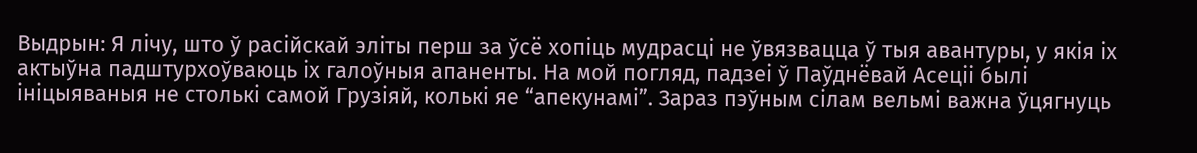Выдрын: Я лічу, што ў расійскай эліты перш за ўсё хопіць мудрасці не ўвязвацца ў тыя авантуры, у якія іх актыўна падштурхоўваюць іх галоўныя апаненты. На мой погляд, падзеі ў Паўднёвай Асеціі былі ініцыяваныя не столькі самой Грузіяй, колькі яе “апекунамі”. Зараз пэўным сілам вельмі важна ўцягнуць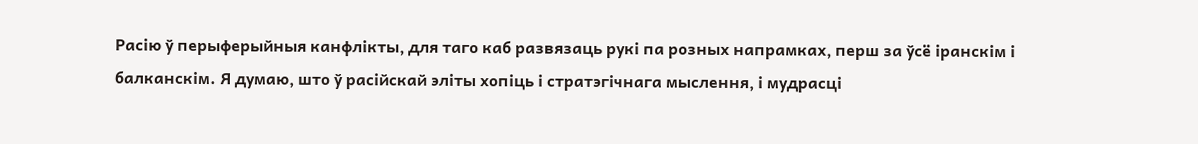Расію ў перыферыйныя канфлікты, для таго каб развязаць рукі па розных напрамках, перш за ўсё іранскім і балканскім. Я думаю, што ў расійскай эліты хопіць і стратэгічнага мыслення, і мудрасці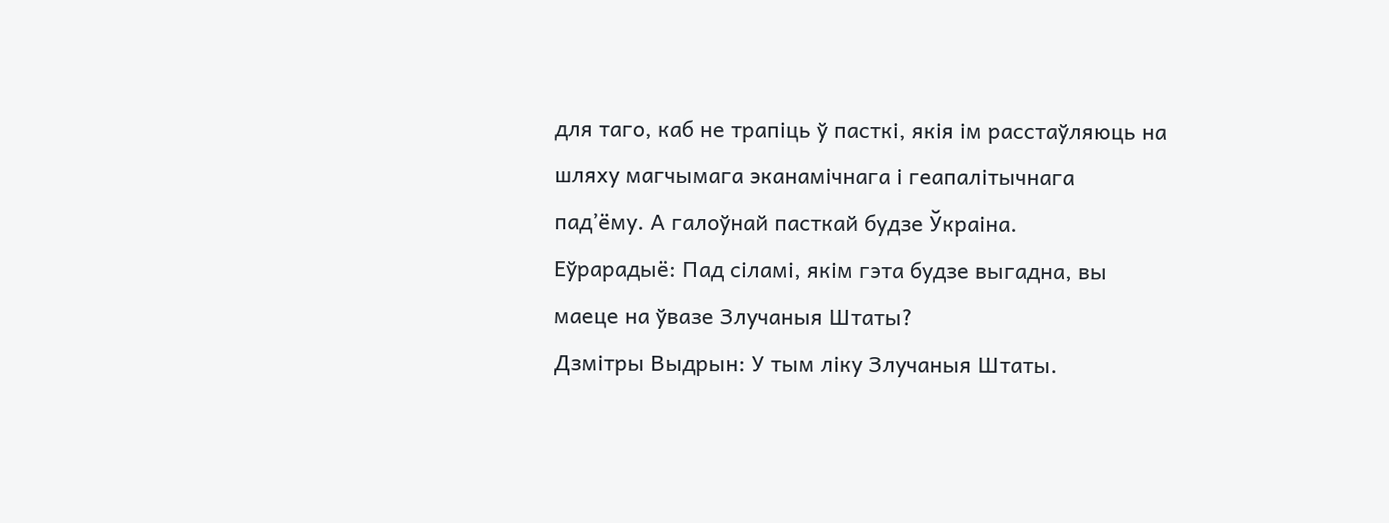для таго, каб не трапіць ў пасткі, якія ім расстаўляюць на шляху магчымага эканамічнага і геапалітычнага пад’ёму. А галоўнай пасткай будзе Ўкраіна.
Еўрарадыё: Пад сіламі, якім гэта будзе выгадна, вы маеце на ўвазе Злучаныя Штаты?
Дзмітры Выдрын: У тым ліку Злучаныя Штаты.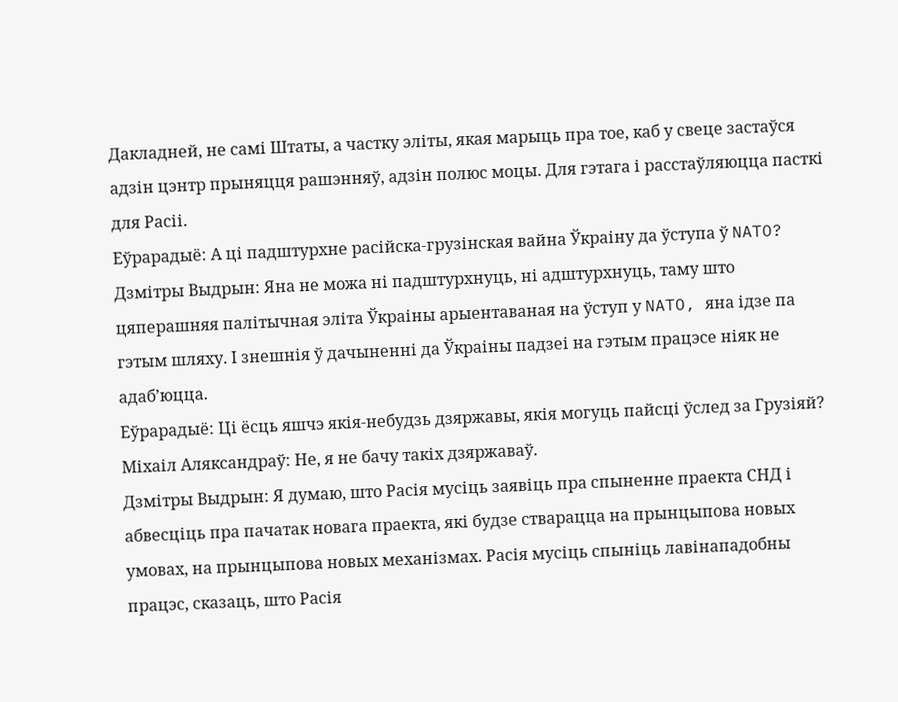Дакладней, не самі Штаты, а частку эліты, якая марыць пра тое, каб у свеце застаўся адзін цэнтр прыняцця рашэнняў, адзін полюс моцы. Для гэтага і расстаўляюцца пасткі для Расіі.
Еўрарадыё: А ці падштурхне расійска-грузінская вайна Ўкраіну да ўступа ў NATO?
Дзмітры Выдрын: Яна не можа ні падштурхнуць, ні адштурхнуць, таму што цяперашняя палітычная эліта Ўкраіны арыентаваная на ўступ у NATO, яна ідзе па гэтым шляху. І знешнія ў дачыненні да Ўкраіны падзеі на гэтым працэсе ніяк не адаб’юцца.
Еўрарадыё: Ці ёсць яшчэ якія-небудзь дзяржавы, якія могуць пайсці ўслед за Грузіяй?
Міхаіл Аляксандраў: Не, я не бачу такіх дзяржаваў.
Дзмітры Выдрын: Я думаю, што Расія мусіць заявіць пра спыненне праекта СНД і абвесціць пра пачатак новага праекта, які будзе стварацца на прынцыпова новых умовах, на прынцыпова новых механізмах. Расія мусіць спыніць лавінападобны працэс, сказаць, што Расія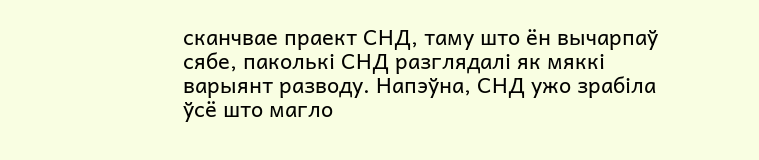сканчвае праект СНД, таму што ён вычарпаў сябе, паколькі СНД разглядалі як мяккі варыянт разводу. Напэўна, СНД ужо зрабіла ўсё што магло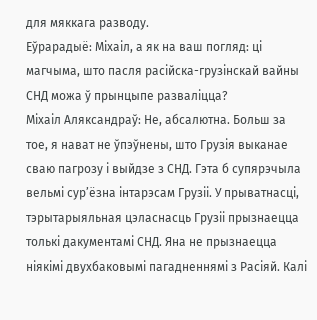для мяккага разводу.
Еўрарадыё: Міхаіл, а як на ваш погляд: ці магчыма, што пасля расійска-грузінскай вайны СНД можа ў прынцыпе разваліцца?
Міхаіл Аляксандраў: Не, абсалютна. Больш за тое, я нават не ўпэўнены, што Грузія выканае сваю пагрозу і выйдзе з СНД. Гэта б супярэчыла вельмі сур’ёзна інтарэсам Грузіі. У прыватнасці, тэрытарыяльная цэласнасць Грузіі прызнаецца толькі дакументамі СНД. Яна не прызнаецца ніякімі двухбаковымі пагадненнямі з Расіяй. Калі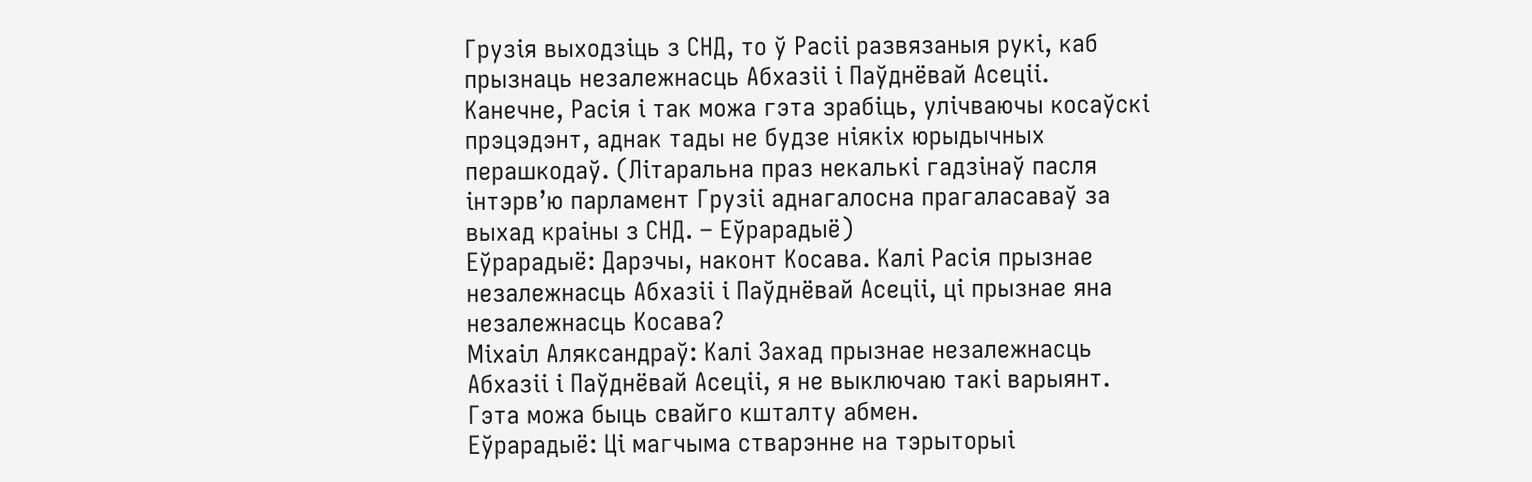Грузія выходзіць з СНД, то ў Расіі развязаныя рукі, каб прызнаць незалежнасць Абхазіі і Паўднёвай Асеціі. Канечне, Расія і так можа гэта зрабіць, улічваючы косаўскі прэцэдэнт, аднак тады не будзе ніякіх юрыдычных перашкодаў. (Літаральна праз некалькі гадзінаў пасля інтэрв’ю парламент Грузіі аднагалосна прагаласаваў за выхад краіны з СНД. – Еўрарадыё)
Еўрарадыё: Дарэчы, наконт Косава. Калі Расія прызнае незалежнасць Абхазіі і Паўднёвай Асеціі, ці прызнае яна незалежнасць Косава?
Міхаіл Аляксандраў: Калі Захад прызнае незалежнасць Абхазіі і Паўднёвай Асеціі, я не выключаю такі варыянт. Гэта можа быць свайго кшталту абмен.
Еўрарадыё: Ці магчыма стварэнне на тэрыторыі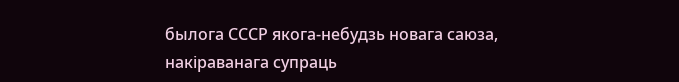былога СССР якога-небудзь новага саюза, накіраванага супраць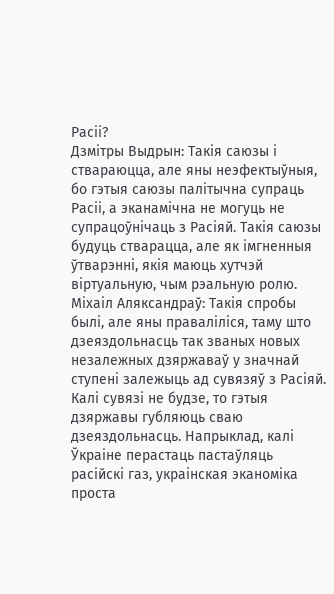Расіі?
Дзмітры Выдрын: Такія саюзы і ствараюцца, але яны неэфектыўныя, бо гэтыя саюзы палітычна супраць Расіі, а эканамічна не могуць не супрацоўнічаць з Расіяй. Такія саюзы будуць стварацца, але як імгненныя ўтварэнні, якія маюць хутчэй віртуальную, чым рэальную ролю.
Міхаіл Аляксандраў: Такія спробы былі, але яны праваліліся, таму што дзеяздольнасць так званых новых незалежных дзяржаваў у значнай ступені залежыць ад сувязяў з Расіяй. Калі сувязі не будзе, то гэтыя дзяржавы губляюць сваю дзеяздольнасць. Напрыклад, калі Ўкраіне перастаць пастаўляць расійскі газ, украінская эканоміка проста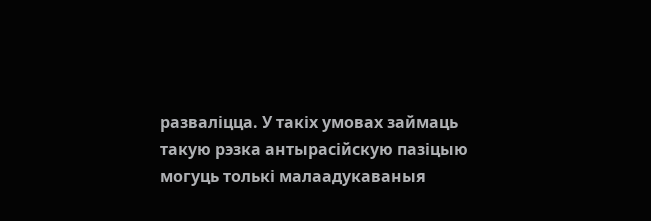разваліцца. У такіх умовах займаць такую рэзка антырасійскую пазіцыю могуць толькі малаадукаваныя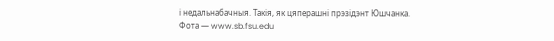і недальнабачныя. Такія, як цяперашні прэзідэнт Юшчанка.
Фота — www.sb.fsu.edu